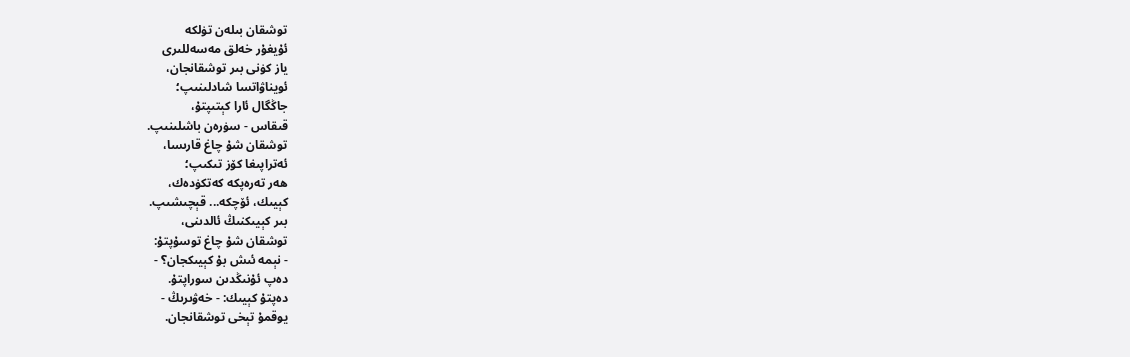توشقان بىلەن تۈلكە
ئۇيغۇر خەلق مەسەللىرى
ياز كۈنى بىر توشقانجان،
ئويناۋاتسا شادلىنىپ؛
جاڭگال ئارا كېتىپتۇ،
قىقاس - سۈرەن باشلىنىپ.
توشقان شۇ چاغ قارىسا،
ئەتراپىغا كۆز تىكىپ؛
ھەر تەرەپكە كەتكۈدەك،
كېيىك، ئۆچكە... قېچىشىپ.
بىر كېيىكنىڭ ئالدىنى،
توشقان شۇ چاغ توسۇپتۇ:
- نېمە ئىش بۇ كېيىكجان؟ -
دەپ ئۇنىڭدىن سوراپتۇ.
دەپتۇ كېيىك: - خەۋىرىڭ -
يوقمۇ تېخى توشقانجان.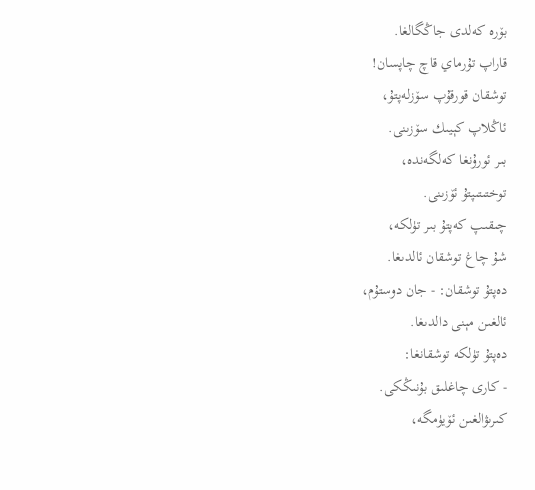بۆرە كەلدى جاڭگالغا.
قاراپ تۇرماي قاچ چاپسان!
توشقان قورقۇپ سۆزلەپتۇ،
ئاڭلاپ كېيىك سۆزىنى.
بىر ئورۇنغا كەلگەندە،
توختىتىپتۇ ئۆزىنى.
چىقىپ كەپتۇ بىر تۈلكە،
شۇ چاغ توشقان ئالدىغا.
دەپتۇ توشقان: - جان دوستۇم،
ئالغىن مېنى دالدىغا.
دەپتۇ تۈلكە توشقانغا:
- كارى چاغلىق بۇنىڭكى.
كىرىۋالغىن ئۆيۈمگە،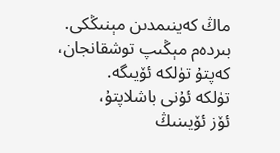ماڭ كەينىمدىن مېنىڭكى.
بىردەم مېڭىپ توشقانجان،
كەپتۇ تۈلكە ئۆيىگە.
تۈلكە ئۇنى باشلاپتۇ،
ئۆز ئۆيىنىڭ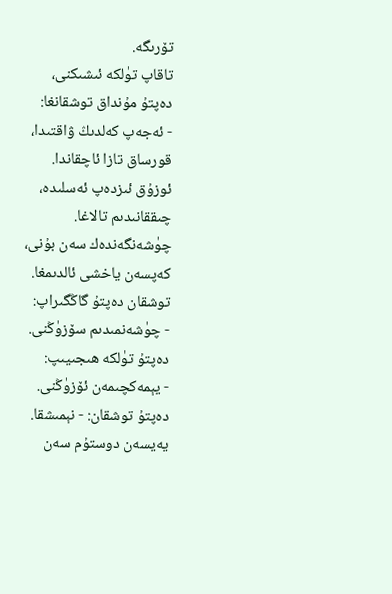تۆرىگە.
تاقاپ تۈلكە ئىشىكنى،
دەپتۇ مۇنداق توشقانغا:
- ئەجەپ كەلدىڭ ۋاقتىدا،
قورساق تازا ئاچقاندا.
ئوزۇق ئىزدەپ ئەسلىدە،
چىققانىدىم تالاغا.
چۈشەنگەندەك سەن بۇنى،
كەپسەن ياخشى ئالدىمغا.
توشقان دەپتۇ گاڭگىراپ:
- چۈشەنمىدىم سۆزۈڭنى.
دەپتۇ تۈلكە ھىجىيىپ:
- يېمەكچىمەن ئۆزۈڭنى.
دەپتۇ توشقان: - نېمىشقا.
يەيسەن دوستۇم سەن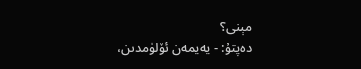مېنى؟
دەپتۇ: - يەيمەن ئۆلۈمدىن،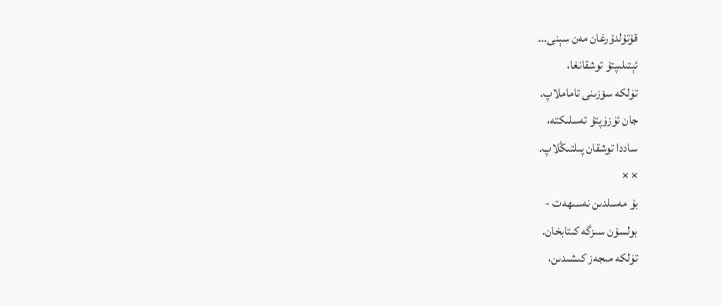قۇتۇلدۇرغان مەن سېنى...
ئېتىلىپتۇ توشقانغا،
تۈلكە سۆزىنى تاماملاپ.
جان ئۈزۈپتۇ تەسلىكتە،
ساددا توشقان پىلتىڭلاپ.
× ×
بۇ مەسلدىن نەسىھەت -
بولسۇن سىزگە كىتابخان.
تۈلكە مىجەز كىشىدىن،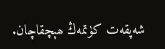شەپقەت كۈتمەڭ ھېچقاچان.